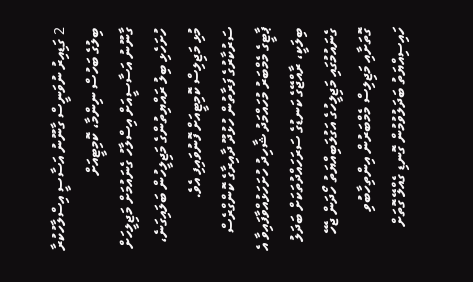2 ގަޑިއިރު ނުވަނީސް ގާނޫނު އަސާސީ އިސްލާހުކުރާ ބިލުގެ ބަހުސް ނިންމާ، ކޮމިޓީއަށް
ގާނޫނު އަސާސީއަށް އިސްލާހު ގެނައުމަށް މަޖިލީހަށް ހުށަހެޅި ބިލު ރައްޔިތުންގެ މަޖިލީހުން ބަލައިގަނެ، މުޅި މަޖިލިސް ކޮމިޓީއަށް ފޮނުވައިފި އެވެ.
ސަރުކާރުގެ ފަރާތުން ހުޅުދޫ ދާއިރާގެ ކޮންގްރެސް ޕާޓީގެ މެމްބަރު މުހައްމަދު ޝާހިދު ހުށަހަޅުއްވާފައިވާ އެ ބިލަކީ، ރާއްޖޭގެ ކަނޑުގެ ސަރަހައްދުތަކަށް ބަދަލު ގެނައުމުގައި މަޖިލީހުގެ އަގުލަބިއްޔަތު ހޯދަން ޖެހޭ ގޮތަށާއި މަޖިލިސް މެމްބަރުން އިންތިހާބުވި ހައިސިއްޔަތު ބަދަލުވުމުން ގޮނޑި ގެއްލޭ ގޮތަށް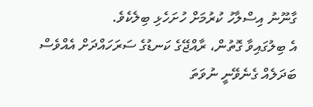ގާނޫނު އިސްލާހު ކުރުމަށް ހުށަހެޅި ބިލެކެވެ.
އެ ބިލުގައިވާ ގޮތުން، ރާއްޖޭގެ ކަނޑުގެ ސަރަހައްދަށް އެއްވެސް ބަދަލެއް ގެނެވޭނީ ނުވަތަ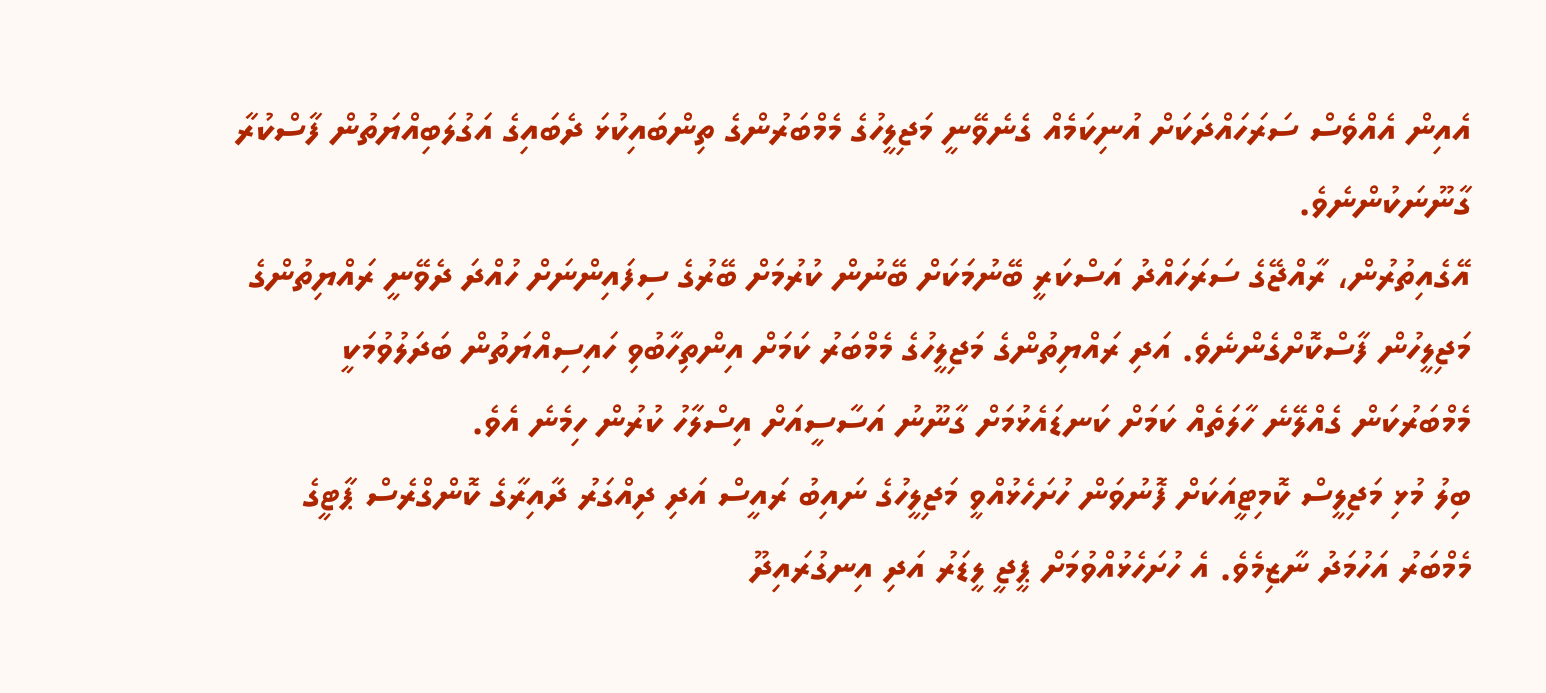އެއިން އެއްވެސް ސަރަހައްދަކަށް އުނިކަމެއް ގެނެވޭނީ މަޖިލީހުގެ މެމްބަރުންގެ ތިންބައިކުޅަ ދެބައިގެ އަގުލަބިއްޔަތުން ފާސްކުރާ ގާނޫނަކުންނެވެ.
އޭގެއިތުރުން، ރާއްޖޭގެ ސަރަހައްދު އަސްކަރީ ބޭނުމަކަށް ބޭނުން ކުރުމަށް ބޭރުގެ ސިފައިންނަށް ހުއްދަ ދެވޭނީ ރައްޔިތުންގެ މަޖިލީހުން ފާސްކޮށްގެންނެވެ. އަދި ރައްޔިތުންގެ މަޖިލީހުގެ މެމްބަރު ކަމަށް އިންތިހާބުވި ހައިސިއްޔަތުން ބަދަލުވުމަކީ މެމްބަރުކަން ގެއްލޭނެ ހާލަތެއް ކަމަށް ކަނޑައެޅުމަށް ގާނޫނު އަސާސީއަށް އިސްލާހު ކުރުން ހިމެނެ އެވެ.
ބިލު މުޅި މަޖިލީސް ކޮމިޓީއަކަށް ފޮނުވަން ހުށަހެޅުއްވީ މަޖިލީހުގެ ނައިބު ރައީސް އަދި ދިއްގަރު ދާއިރާގެ ކޮންގްރެސް ޕާޓީގެ މެމްބަރު އަހުމަދު ނާޒިމެވެ. އެ ހުށަހެޅުއްވުމަށް ޕީޖީ ލީޑަރު އަދި އިނގުރައިދޫ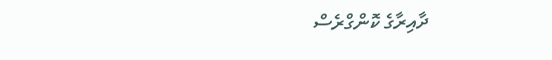ދާއިރާގެ ކޮންގްރެސް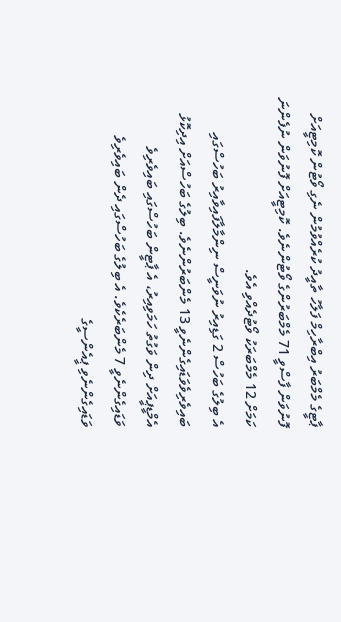ޕާޓީގެ މެމްބަރު އިބްރާހިމް ފަލާހު ތާއީދު ކުރެއްވުމުން ނެގި ވޯޓުން ކޮމިޓީއަށް ފޮނުވަން ފާސްވީ 71 މެމްބަރުންގެ ވޯޓުންނެވެ. ކޮމިޓީއަށް ފޮނުވަން ނުފެންނަ ކަމަށް 12 މެމްބަރަކު ވޯޓުދެއްވި އެވެ.
އެ ބިލުގެ ބަހުސް 2 ގަޑިއިރު ނުވަނީސް ނިންމާލާފައިވާއިރު ބަހުސްގައި ބައިވެރިވެވަޑައިގެންނެވީ 13 މެންބަރުންނެވެ. ބިލުގެ ބަހުސްއަށް އިދިކޮޅު އެމްޑީޕީއަށް ދިން ވަގުތު ހަމަވިއިރު، އެ ޕާޓީން ބަހުސްގައި ބައިވެރިވެ ވަޑައިގެންނެވީ 7 މެންބަރެކެވެ. އެ ބިލުގެ ބަހުސްގައި ދެން ބައިވެރިވެ ވަޑައިގެންނެވި ޕީއެންސީގެ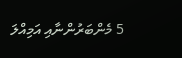5 މެންބަރުންނާއި އަމިއްލަ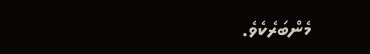މެންބަރެކެވެ.